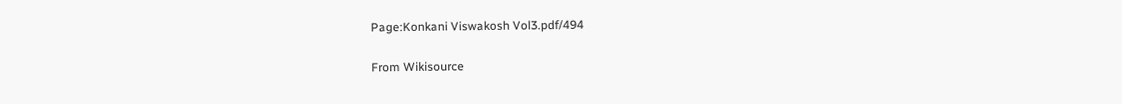Page:Konkani Viswakosh Vol3.pdf/494

From Wikisource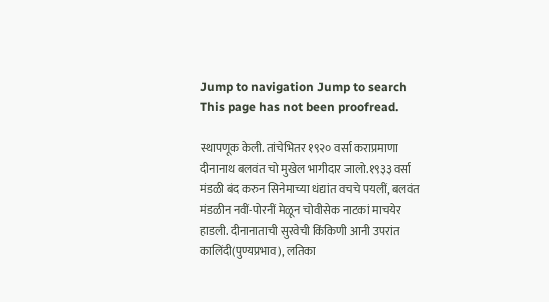Jump to navigation Jump to search
This page has not been proofread.

स्थापणूक केली. तांचेभितर १९२० वर्सा कराप्रमाणा दीनानाथ बलवंत चो मुखेल भागीदार जालो.१९३३ वर्सा मंडळी बंद करुन सिनेमाच्या धंद्यांत वचचे पयलीं, बलवंत मंडळीन नवीं-पोरनीं मेळून चोवीसेक नाटकां माचयेर हाडली. दीनानाताची सुरवेची किंकिणी आनी उपरांत कालिंदी(पुण्यप्रभाव), लतिका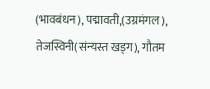(भावबंधन), पद्मावती,(उग्रमंगल), तेजस्विनी(संन्यस्त खड्ग), गौतम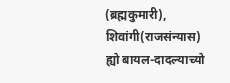(ब्रह्मकुमारी), शिवांगी(राजसंन्यास) ह्यो बायल-दादल्याच्यो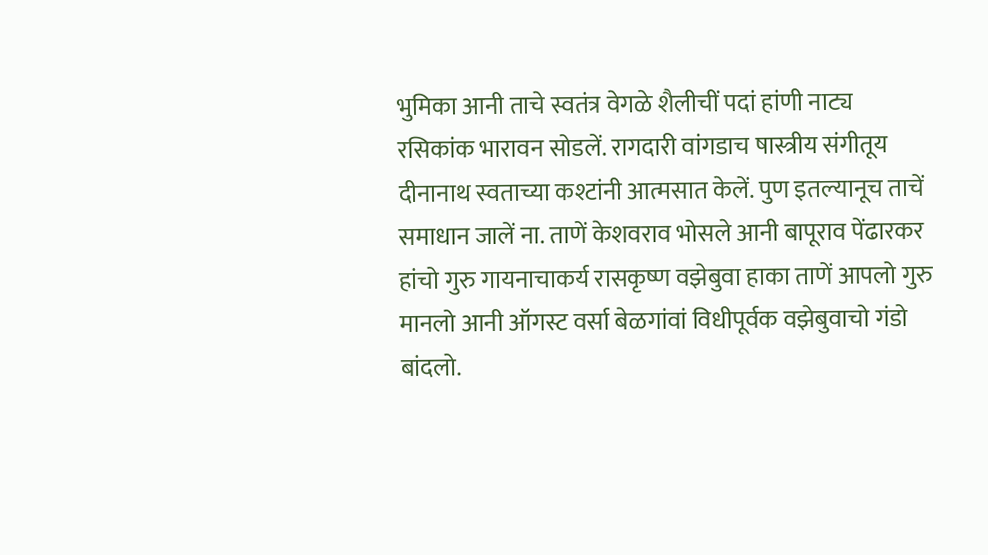भुमिका आनी ताचे स्वतंत्र वेगळे शैलीचीं पदां हांणी नाट्य रसिकांक भारावन सोडलें. रागदारी वांगडाच षास्त्रीय संगीतूय दीनानाथ स्वताच्या कश्टांनी आत्मसात केलें. पुण इतल्यानूच ताचें समाधान जालें ना. ताणें केशवराव भोसले आनी बापूराव पेंढारकर हांचो गुरु गायनाचाकर्य रासकृष्ण वझेबुवा हाका ताणें आपलो गुरु मानलो आनी ऑगस्ट वर्सा बेळगांवां विधीपूर्वक वझेबुवाचो गंडो बांदलो.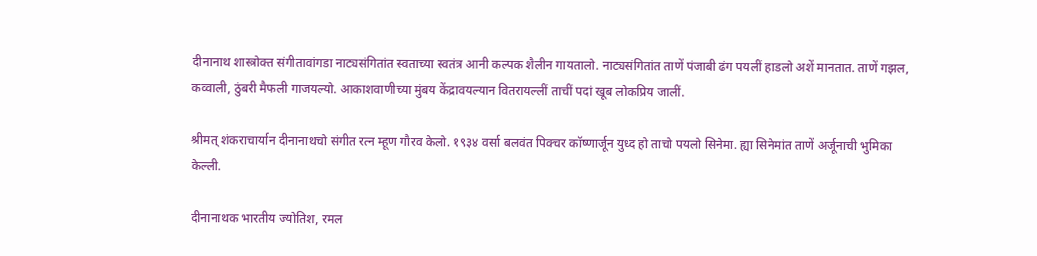दीनानाथ शास्त्रोक्त संगीतावांगडा नाट्यसंगितांत स्वताच्या स्वतंत्र आनी कल्पक शैलीन गायतालो. नाट्यसंगितांत ताणें पंजाबी ढंग पयलीं हाडलो अशें मानतात. ताणें गझल, कव्वाली, ठुंबरी मैफली गाजयल्यो. आकाशवाणीच्या मुंबय केंद्रावयल्यान वितरायल्लीं ताचीं पदां खूब लोकप्रिय जालीं.

श्रीमत् शंकराचार्यान दीनानाथचो संगीत रत्न म्हूण गौरव केलो. १९३४ वर्सा बलवंत पिक्चर कॉष्णार्जून युध्द हो ताचो पयलो सिनेमा. ह्या सिनेमांत ताणें अर्जूनाची भुमिका केल्ली.

दीनानाथक भारतीय ज्योतिश, रमल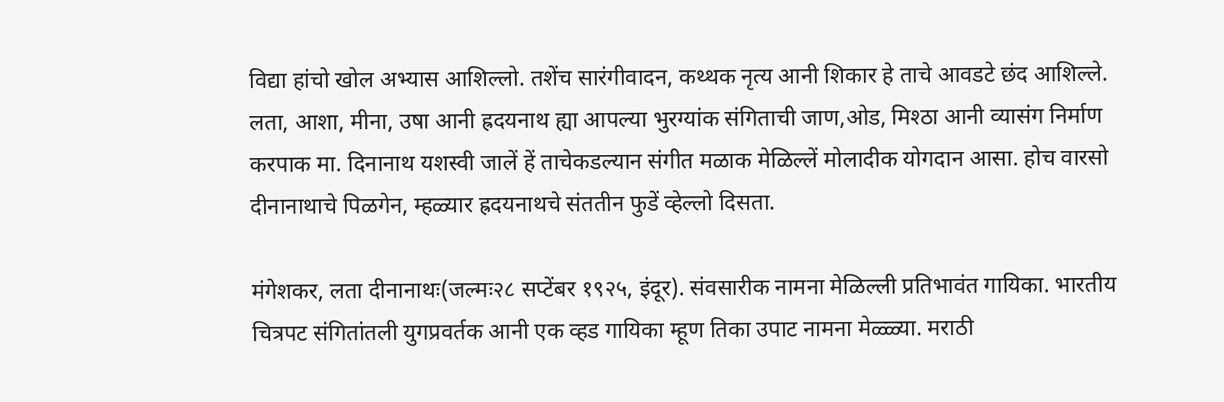विद्या हांचो खोल अभ्यास आशिल्लो. तशेंच सारंगीवादन, कथ्थक नृत्य आनी शिकार हे ताचे आवडटे छंद आशिल्ले. लता, आशा, मीना, उषा आनी ह्रदयनाथ ह्या आपल्या भुरग्यांक संगिताची जाण,ओड, मिश्ठा आनी व्यासंग निर्माण करपाक मा. दिनानाथ यशस्वी जालें हें ताचेकडल्यान संगीत मळाक मेळिल्लें मोलादीक योगदान आसा. होच वारसो दीनानाथाचे पिळगेन, म्हळ्यार ह्रदयनाथचे संततीन फुडें व्हेल्लो दिसता.

मंगेशकर, लता दीनानाथः(जल्मः२८ सप्टेंबर १९२५, इंदूर). संवसारीक नामना मेळिल्ली प्रतिभावंत गायिका. भारतीय चित्रपट संगितांतली युगप्रवर्तक आनी एक व्हड गायिका म्हूण तिका उपाट नामना मेळ्ळ्या. मराठी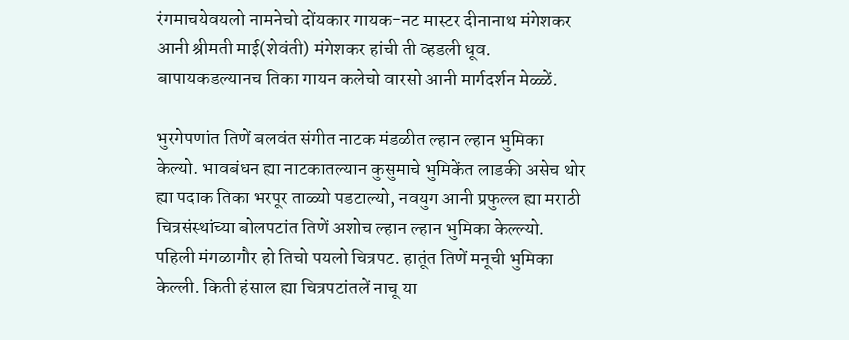रंगमाचयेवयलो नामनेचो दोंयकार गायक-नट मास्टर दीनानाथ मंगेशकर आनी श्रीमती माई(शेवंती) मंगेशकर हांची ती व्हडली धूव. बापायकडल्यानच तिका गायन कलेचो वारसो आनी मार्गदर्शन मेळ्ळें.

भुरगेपणांत तिणें बलवंत संगीत नाटक मंडळीत ल्हान ल्हान भुमिका केल्यो. भावबंधन ह्या नाटकातल्यान कुसुमाचे भुमिकेंत लाडकी असेच थोर ह्या पदाक तिका भरपूर ताळ्यो पडटाल्यो, नवयुग आनी प्रफुल्ल ह्या मराठी चित्रसंस्थांच्या बोलपटांत तिणें अशोच ल्हान ल्हान भुमिका केल्ल्यो. पहिली मंगळागौर हो तिचो पयलो चित्रपट. हातूंत तिणें मनूची भुमिका केल्ली. किती हंसाल ह्या चित्रपटांतलें नाचू या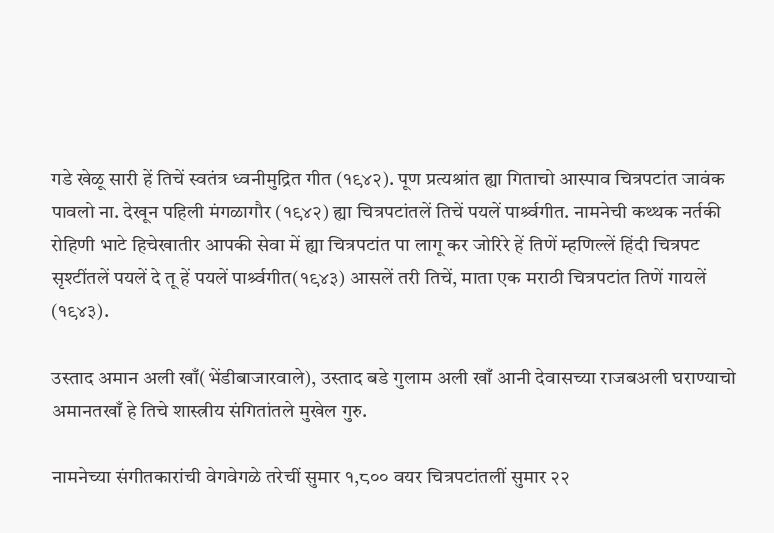गडे खेळू सारी हें तिचें स्वतंत्र ध्वनीमुद्रित गीत (१९४२). पूण प्रत्यश्रांत ह्या गिताचो आस्पाव चित्रपटांत जावंक पावलो ना. देखून पहिली मंगळागौर (१९४२) ह्या चित्रपटांतलें तिचें पयलें पार्श्र्वगीत. नामनेची कथ्थक नर्तकी रोहिणी भाटे हिचेखातीर आपकी सेवा में ह्या चित्रपटांत पा लागू कर जोरिरे हें तिणें म्हणिल्लें हिंदी चित्रपट सृश्टींतलें पयलें दे तू हें पयलें पार्श्र्वगीत(१९४३) आसलें तरी तिचें, माता एक मराठी चित्रपटांत तिणें गायलें (१९४३).

उस्ताद अमान अली खाँ(भेंडीबाजारवाले), उस्ताद बडे गुलाम अली खाँ आनी देवासच्या राजबअली घराण्याचो अमानतखाँ हे तिचे शास्त्रीय संगितांतले मुखेल गुरु.

नामनेच्या संगीतकारांची वेगवेगळे तरेचीं सुमार १,८०० वयर चित्रपटांतलीं सुमार २२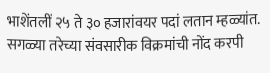भाशेंतलीं २५ ते ३० हजारांवयर पदां लतान म्हळ्यांत. सगळ्या तरेच्या संवसारीक विक्रमांची नोंद करपी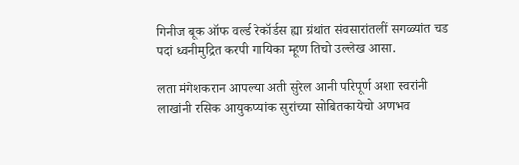गिनीज बूक ऑफ वर्ल्ड रेकॉर्डस ह्या ग्रंथांत संवसारांतलीं सगळ्यांत चड पदां ध्वनीमुद्रित करपी गायिका म्हूण तिचो उल्लेख आसा.

लता मंगेशकरान आपल्या अती सुरेल आनी परिपूर्ण अशा स्वरांनी लाखांनी रसिक आयुकप्यांक सुरांच्या सोबितकायेचो अणभव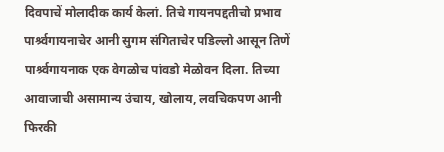दिवपाचें मोलादीक कार्य केलां. तिचे गायनपद्दतीचो प्रभाव पार्श्र्वगायनाचेर आनी सुगम संगिताचेर पडिल्लो आसून तिणें पार्श्र्वगायनाक एक वेगळोच पांवडो मेळोवन दिला. तिच्या आवाजाची असामान्य उंचाय, खोलाय, लवचिकपण आनी फिरकी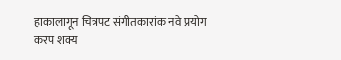हाकालागून चित्रपट संगीतकारांक नवे प्रयोग करप शक्य